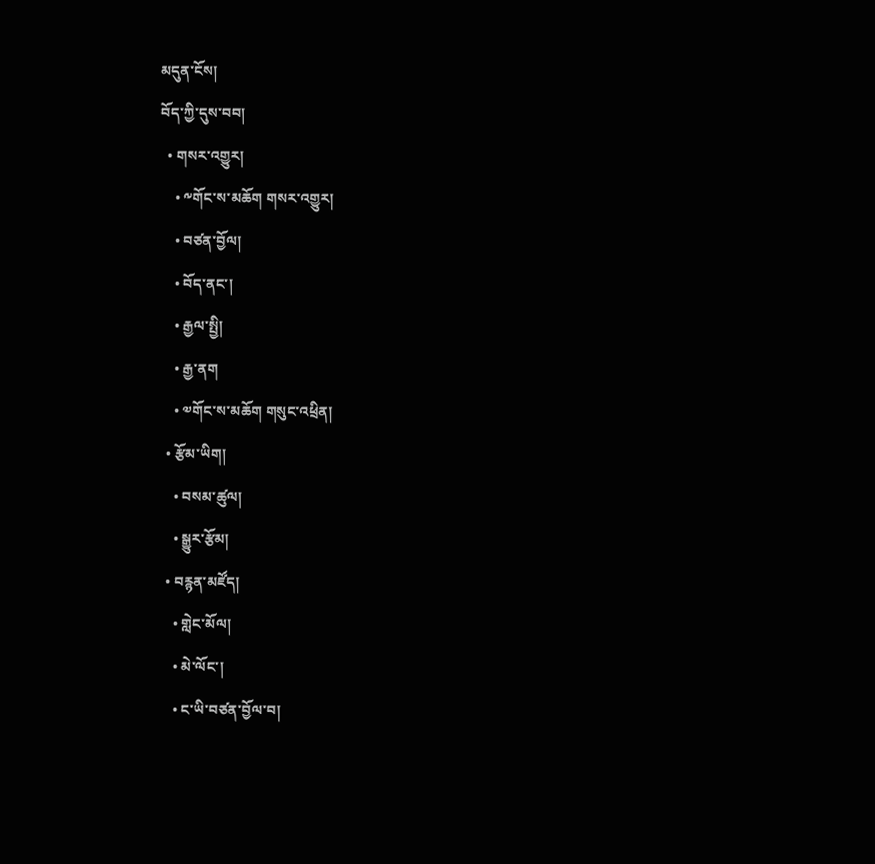མདུན་ངོས།
བོད་ཀྱི་དུས་བབ།
  • གསར་འགྱུར།
    • ༸གོང་ས་མཆོག གསར་འགྱུར།
    • བཙན་བྱོལ།
    • བོད་ནང་།
    • རྒྱལ་སྤྱི།
    • རྒྱ་ནག
    • ༧གོང་ས་མཆོག གསུང་འཕྲིན།
  • རྩོམ་ཡིག།
    • བསམ་ཚུལ།
    • སྒྱུར་རྩོམ།
  • བརྙན་མཛོད།
    • གླེང་མོལ།
    • མེ་ལོང་།
    • ང་ཡི་བཙན་བྱོལ་བ།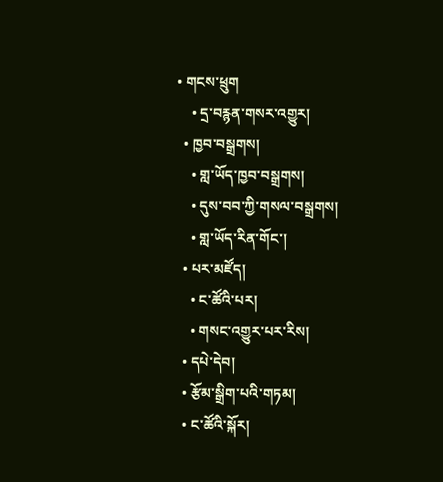• གངས་ཕྲུག
    • དྲ་བརྙན་གསར་འགྱུར།
  • ཁྱབ་བསྒྲགས།
    • གླ་ཡོད་ཁྱབ་བསྒྲགས།
    • དུས་བབ་ཀྱི་གསལ་བསྒྲགས།
    • གླ་ཡོད་རིན་གོང་།
  • པར་མཛོད།
    • ང་ཚོའི་པར།
    • གསང་འགྱུར་པར་རིས།
  • དཔེ་དེབ།
  • རྩོམ་སྒྲིག་པའི་གཏམ།
  • ང་ཚོའི་སྐོར།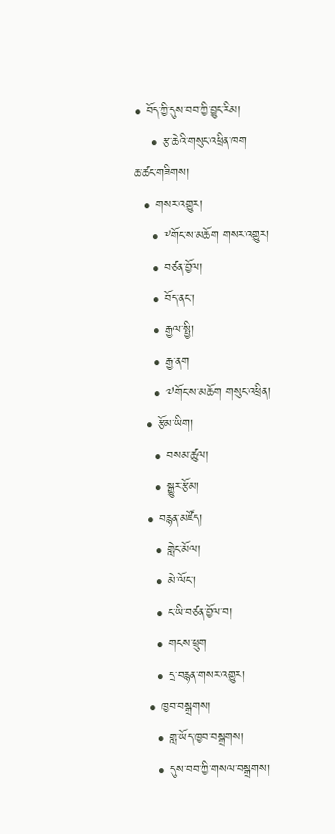• བོད་ཀྱི་དུས་བབ་ཀྱི་བྱུང་རིམ།
    • རྩ་ཆེའི་གསུང་འཕྲིན་ཁག
ཆ་ཚང་གཟིགས།
  • གསར་འགྱུར།
    • ༸གོང་ས་མཆོག གསར་འགྱུར།
    • བཙན་བྱོལ།
    • བོད་ནང་།
    • རྒྱལ་སྤྱི།
    • རྒྱ་ནག
    • ༧གོང་ས་མཆོག གསུང་འཕྲིན།
  • རྩོམ་ཡིག།
    • བསམ་ཚུལ།
    • སྒྱུར་རྩོམ།
  • བརྙན་མཛོད།
    • གླེང་མོལ།
    • མེ་ལོང་།
    • ང་ཡི་བཙན་བྱོལ་བ།
    • གངས་ཕྲུག
    • དྲ་བརྙན་གསར་འགྱུར།
  • ཁྱབ་བསྒྲགས།
    • གླ་ཡོད་ཁྱབ་བསྒྲགས།
    • དུས་བབ་ཀྱི་གསལ་བསྒྲགས།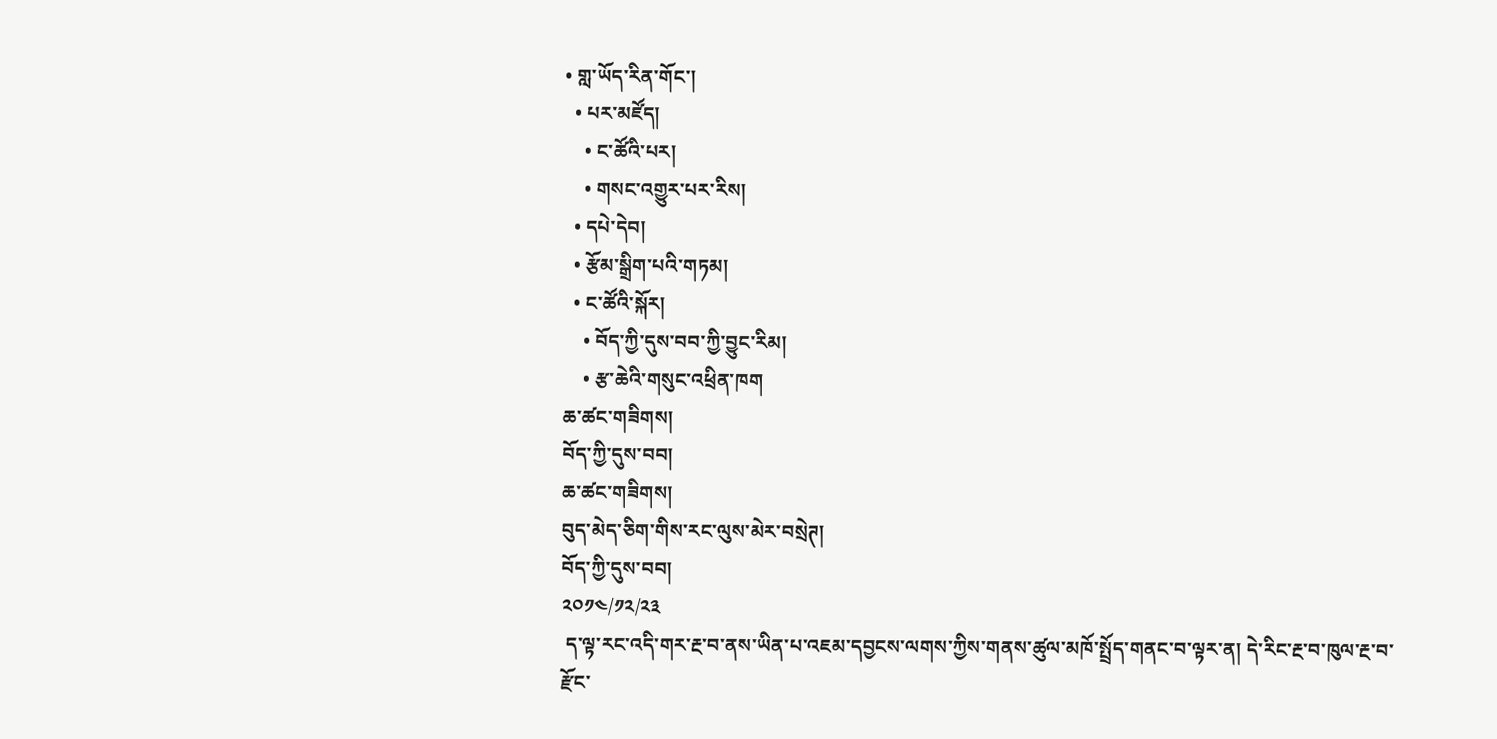• གླ་ཡོད་རིན་གོང་།
  • པར་མཛོད།
    • ང་ཚོའི་པར།
    • གསང་འགྱུར་པར་རིས།
  • དཔེ་དེབ།
  • རྩོམ་སྒྲིག་པའི་གཏམ།
  • ང་ཚོའི་སྐོར།
    • བོད་ཀྱི་དུས་བབ་ཀྱི་བྱུང་རིམ།
    • རྩ་ཆེའི་གསུང་འཕྲིན་ཁག
ཆ་ཚང་གཟིགས།
བོད་ཀྱི་དུས་བབ།
ཆ་ཚང་གཟིགས།
བུད་མེད་ཅིག་གིས་རང་ལུས་མེར་བསྲེཊ།
བོད་ཀྱི་དུས་བབ།
༢༠༡༤/༡༢/༢༣
 ད་ལྟ་རང་འདི་གར་རྔ་བ་ནས་ཡིན་པ་འཇམ་དབྱངས་ལགས་ཀྱིས་གནས་ཚུལ་མཁོ་སྤྲོད་གནང་བ་ལྟར་ན། དེ་རིང་རྔ་བ་ཁུལ་རྔ་བ་རྫོང་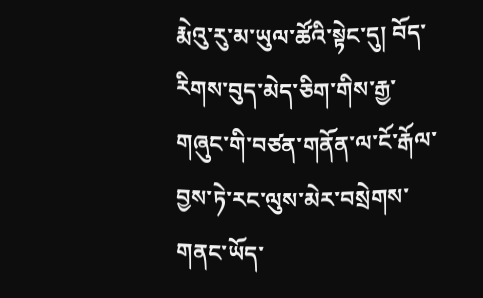རྨེའུ་རུ་མ་ཡུལ་ཚོའི་སྟེང་དུ། བོད་རིགས་བུད་མེད་ཅིག་གིས་རྒྱ་གཞུང་གི་བཙན་གནོན་ལ་ངོ་རྒོལ་བྱས་ཏེ་རང་ལུས་མེར་བསྲེགས་གནང་ཡོད་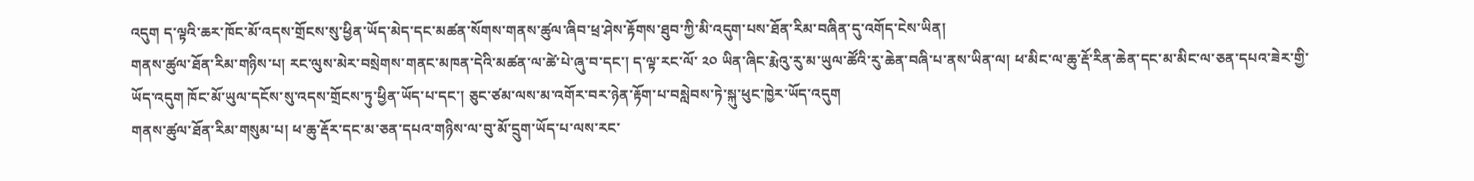འདུག ད་ལྟའི་ཆར་ཁོང་མོ་འདས་གྲོངས་སུ་ཕྱིན་ཡོད་མེད་དང་མཚན་སོགས་གནས་ཚུལ་ཞིབ་ཕྲ་ཤེས་རྟོགས་ཐུབ་ཀྱི་མི་འདུག་པས་ཐོན་རིམ་བཞིན་དུ་འགོད་ངེས་ཡིན།
གནས་ཚུལ་ཐོན་རིམ་གཉིས་པ། རང་ལུས་མེར་བསྲེགས་གནང་མཁན་དེའི་མཚན་ལ་ཚེ་པེ་ཞུ་བ་དང་། ད་ལྟ་རང་ལོ་ ༢༠ ཡིན་ཞིང་རྨེའུ་རུ་མ་ཡུལ་ཚོའི་རུ་ཆེན་བཞི་པ་ནས་ཡིན་ལ། ཕ་མིང་ལ་ཆུ་རྡོ་རིན་ཆེན་དང་མ་མིང་ལ་ཅན་དཔའ་ཟེར་གྱི་ཡོད་འདུག ཁོང་མོ་ཡུལ་དངོས་སུ་འདས་གྲོངས་ཏུ་ཕྱིན་ཡོད་པ་དང་། ཅུང་ཙམ་ལས་མ་འགོར་བར་ཉེན་རྟོག་པ་བསླེབས་ཏེ་སྐུ་ཕུང་ཁྱེར་ཡོད་འདུག
གནས་ཚུལ་ཐོན་རིམ་གསུམ་པ། ཕ་ཆུ་རྡོར་དང་མ་ཅན་དཔའ་གཉིས་ལ་བུ་མོ་དྲུག་ཡོད་པ་ལས་རང་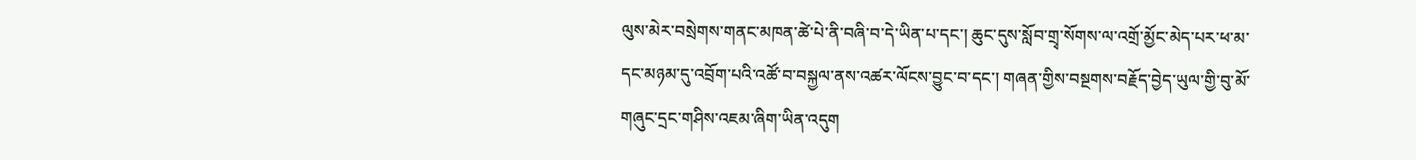ལུས་མེར་བསྲེགས་གནང་མཁན་ཚེ་པེ་ནི་བཞི་བ་དེ་ཡིན་པ་དང་། ཆུང་དུས་སློབ་གྲྭ་སོགས་ལ་འགྲོ་མྱོང་མེད་པར་ཕ་མ་དང་མཉམ་དུ་འབྲོག་པའི་འཚོ་བ་བསྐྱལ་ནས་འཚར་ལོངས་བྱུང་བ་དང་། གཞན་གྱིས་བསྔགས་བརྗོད་བྱེད་ཡུལ་གྱི་བུ་མོ་གཞུང་དྲང་གཤིས་འཇམ་ཞིག་ཡིན་འདུག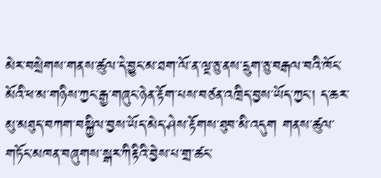མེར་བསྲེགས་གནས་ཚུལ་དེ་བྱུང་མ་ཐག་ལོ་ན་ལྔ་ཅུ་ནས་དྲུག་ཅུ་བརྒལ་བའི་ཁོང་མོའི་ཕ་མ་གཉིས་ཀྱང་རྒྱ་གཞུང་ཉེན་རྟོག་པས་བཙན་འཁྲིད་བྱས་ཡོད་ཀྱང་། ད་ཆར་མུ་མཐུད་བཀག་བསྐྱིལ་བྱས་ཡོད་མེད་ཤེས་རྟོགས་ཐུབ་མི་འདུག གནས་ཚུལ་གཏོང་མཁན་བཞུགས་སྒར་ཀིརྟིའི་བྱེས་པ་གྲ་ཚང་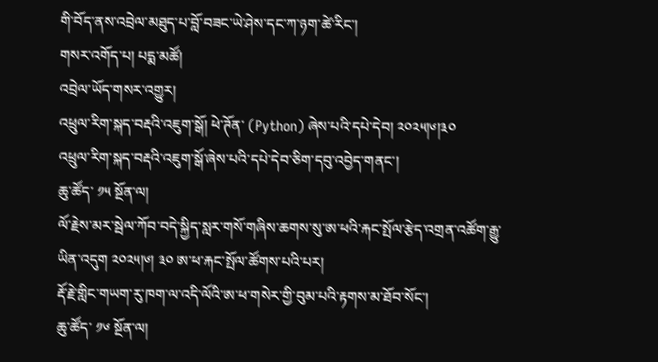གི་བོད་ནས་འབྲེལ་མཐུད་པ་བློ་བཟང་ཡེ་ཤེས་དང་ཀ་ཉག་ཚེ་རིང་།
གསར་འགོད་པ། པདྨ་མཚོ།
འབྲེལ་ཡོད་གསར་འགྱུར།
འཕྲུལ་རིག་སྐད་བརྡའི་འཇུག་སྒོ། ཕེ་ཊོན་ (Python) ཞེས་པའི་དཔེ་དེབ། ༢༠༢༥།༦།༣༠
འཕྲུལ་རིག་སྐད་བརྡའི་འཇུག་སྒོ་ཞེས་པའི་དཔེ་དེབ་ཅིག་དབུ་འབྱེད་གནང་།
ཆུ་ཚོད་ ༡༥ སྔོན་ལ།
ལོ་རྗེས་མར་སྦེལ་ཀོབ་བདེ་སྐྱིད་སླར་གསོ་གཞིས་ཆགས་སུ་ཨ་ཕའི་རྐང་སྤོལ་རྩེད་འགྲན་འཚོག་རྒྱུ་ཡིན་འདུག ༢༠༢༥།༦། ༣༠ ཨ་ཕ་རྐང་སྤོལ་ཚོགས་པའི་པར།
རྡོ་རྗེ་གླིང་གཡག་རུ་ཁག་ལ་འདི་ལོའི་ཨ་ཕ་གསེར་གྱི་བུམ་པའི་རྟགས་མ་ཐོབ་སོང་།
ཆུ་ཚོད་ ༡༦ སྔོན་ལ།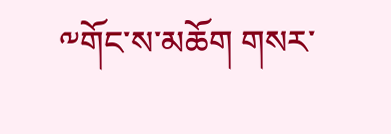༸གོང་ས་མཆོག གསར་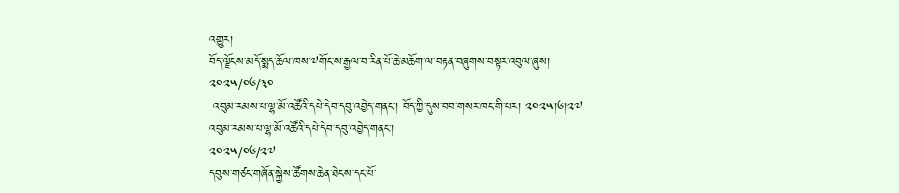འགྱུར།
བོད་ལྗོངས་མདོ་སྨད་ཆོལ་ཁས་༧གོང་ས་རྒྱལ་བ་རིན་པོ་ཆེ་མཆོག་ལ་བརྟན་བཞུགས་བསྟར་འབུལ་ཞུས།
༢༠༢༥/༠༦/༣༠
 འབུམ་རམས་པ་ལྷ་མོ་འཚོའི་དཔེ་དེབ་དབུ་འབྱེད་གནང་། བོད་ཀྱི་དུས་བབ་གསར་ཁང་གི་པར། ༢༠༢༥།༦།༢༧
འབུམ་རམས་པ་ལྷ་མོ་འཚོའི་དཔེ་དེབ་དབུ་འབྱེད་གནང་།
༢༠༢༥/༠༦/༢༧
དབུས་གཙང་གཞོན་སྐྱེས་ཚོགས་ཆེན་ཐེངས་དང་པོ་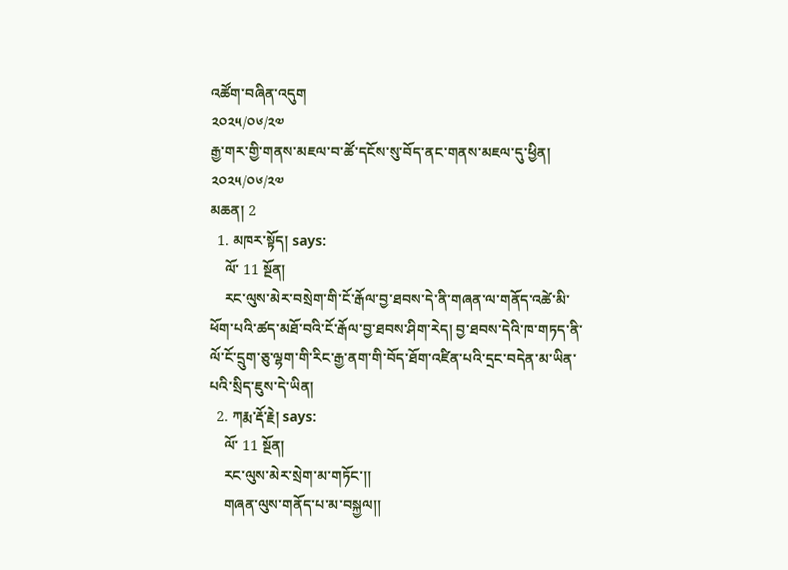འཚོག་བཞིན་འདུག
༢༠༢༥/༠༦/༢༧
རྒྱ་གར་གྱི་གནས་མཇལ་བ་ཚོ་དངོས་སུ་བོད་ནང་གནས་མཇལ་དུ་ཕྱིན།
༢༠༢༥/༠༦/༢༧
མཆན། 2
  1. མཁར་སྟོད། says:
    ལོ་ 11 སྔོན།
    རང་ལུས་མེར་བསྲེག་གི་ངོ་རྒོལ་བྱ་ཐབས་དེ་ནི་གཞན་ལ་གནོད་འཚེ་མི་ཕོག་པའི་ཚད་མཐོ་བའི་ངོ་རྒོལ་བྱ་ཐབས་ཤིག་རེད། བྱ་ཐབས་དེའི་ཁ་གཏད་ནི་ལོ་ངོ་དྲུག་ཅུ་ལྷག་གི་རིང་རྒྱ་ནག་གི་བོད་ཐོག་འཛིན་པའི་དྲང་བདེན་མ་ཡིན་པའི་སྲིད་ཇུས་དེ་ཡིན།
  2. ཀརྨ་རྡོ་རྗེ། says:
    ལོ་ 11 སྔོན།
    རང་ལུས་མེར་སྲེག་མ་གཏོང་།།
    གཞན་ལུས་གནོད་པ་མ་བསྐྱལ།།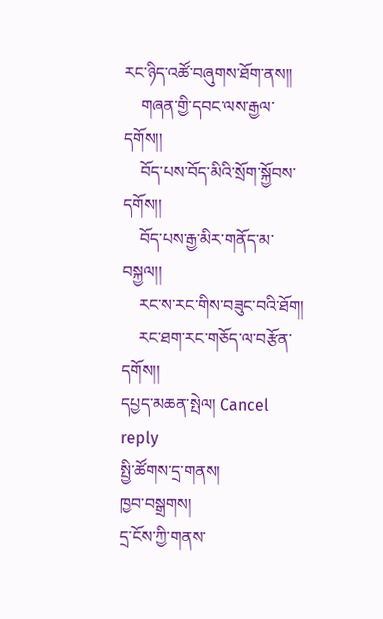རང་ཉིད་འཚོ་བཞུགས་ཐོག་ནས།།
    གཞན་གྱི་དབང་ལས་རྒྱལ་དགོས།།
    བོད་པས་བོད་མིའི་སྲོག་སྐྱོབས་དགོས།།
    བོད་པས་རྒྱ་མིར་གནོད་མ་བསྐྱལ།།
    རང་ས་རང་གིས་བཟུང་བའི་ཐོག།
    རང་ཐག་རང་གཅོད་ལ་བརྩོན་དགོས།།
དཔྱད་མཆན་སྤེལ། Cancel reply
སྤྱི་ཚོགས་དྲ་གནས།
ཁྱབ་བསྒྲགས།
དྲ་ངོས་ཀྱི་གནས་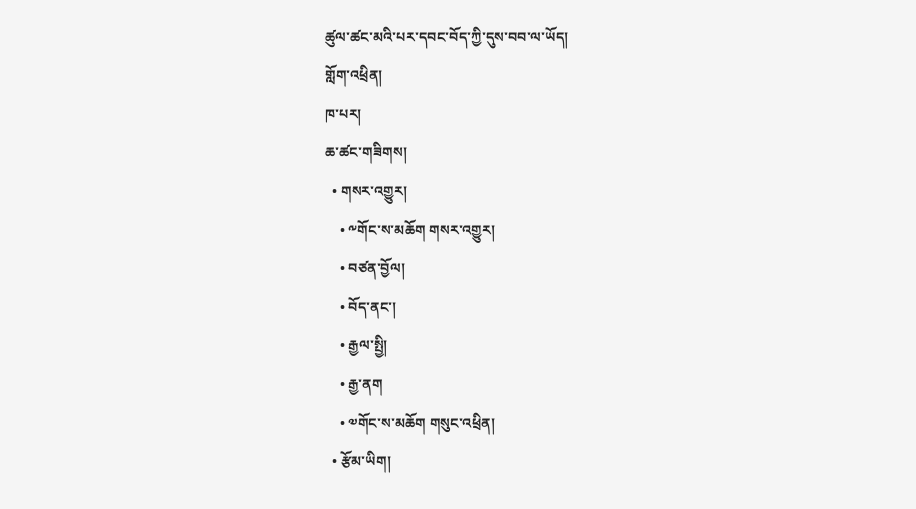ཚུལ་ཚང་མའི་པར་དབང་བོད་ཀྱི་དུས་བབ་ལ་ཡོད།
གློག་འཕྲིན།
ཁ་པར།
ཆ་ཚང་གཟིགས།
  • གསར་འགྱུར།
    • ༸གོང་ས་མཆོག གསར་འགྱུར།
    • བཙན་བྱོལ།
    • བོད་ནང་།
    • རྒྱལ་སྤྱི།
    • རྒྱ་ནག
    • ༧གོང་ས་མཆོག གསུང་འཕྲིན།
  • རྩོམ་ཡིག།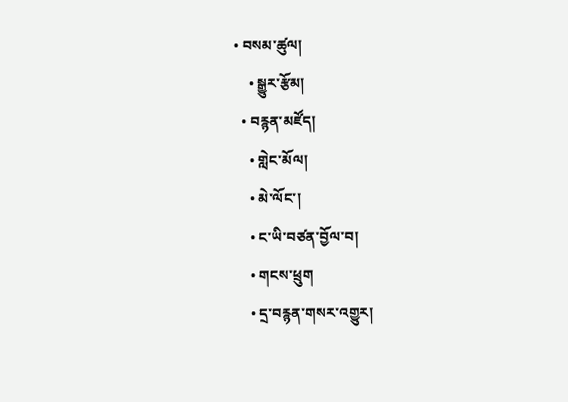• བསམ་ཚུལ།
    • སྒྱུར་རྩོམ།
  • བརྙན་མཛོད།
    • གླེང་མོལ།
    • མེ་ལོང་།
    • ང་ཡི་བཙན་བྱོལ་བ།
    • གངས་ཕྲུག
    • དྲ་བརྙན་གསར་འགྱུར།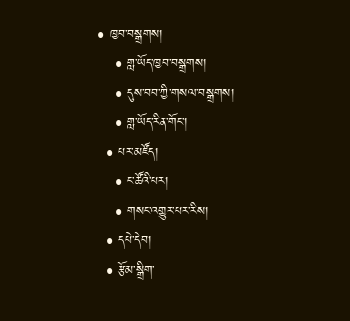• ཁྱབ་བསྒྲགས།
    • གླ་ཡོད་ཁྱབ་བསྒྲགས།
    • དུས་བབ་ཀྱི་གསལ་བསྒྲགས།
    • གླ་ཡོད་རིན་གོང་།
  • པར་མཛོད།
    • ང་ཚོའི་པར།
    • གསང་འགྱུར་པར་རིས།
  • དཔེ་དེབ།
  • རྩོམ་སྒྲིག་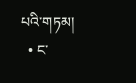པའི་གཏམ།
  • ང་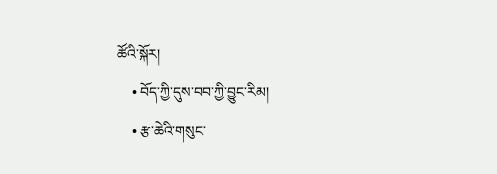ཚོའི་སྐོར།
    • བོད་ཀྱི་དུས་བབ་ཀྱི་བྱུང་རིམ།
    • རྩ་ཆེའི་གསུང་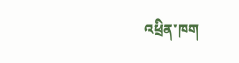འཕྲིན་ཁག